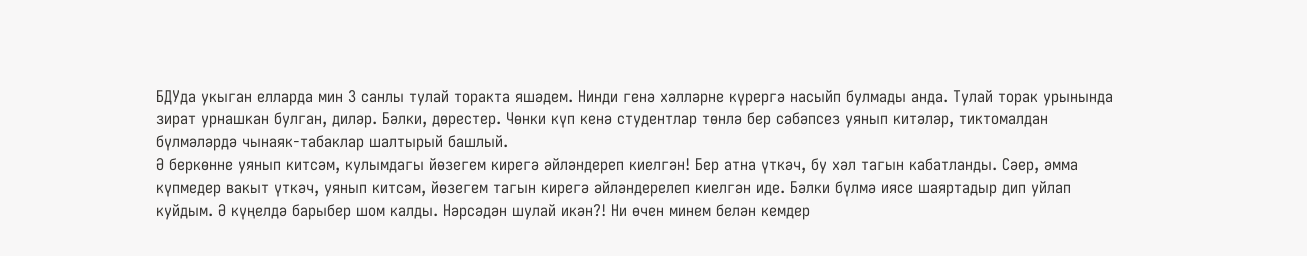БДУда укыган елларда мин 3 санлы тулай торакта яшәдем. Нинди генә хәлләрне күрергә насыйп булмады анда. Тулай торак урынында зират урнашкан булган, диләр. Бәлки, дөрестер. Чөнки күп кенә студентлар төнлә бер сәбәпсез уянып китәләр, тиктомалдан бүлмәләрдә чынаяк-табаклар шалтырый башлый.
Ә беркөнне уянып китсәм, кулымдагы йөзегем кирегә әйләндереп киелгән! Бер атна үткәч, бу хәл тагын кабатланды. Сәер, әмма күпмедер вакыт үткәч, уянып китсәм, йөзегем тагын кирегә әйләндерелеп киелгән иде. Бәлки бүлмә иясе шаяртадыр дип уйлап куйдым. Ә күңелдә барыбер шом калды. Нәрсәдән шулай икән?! Ни өчен минем белән кемдер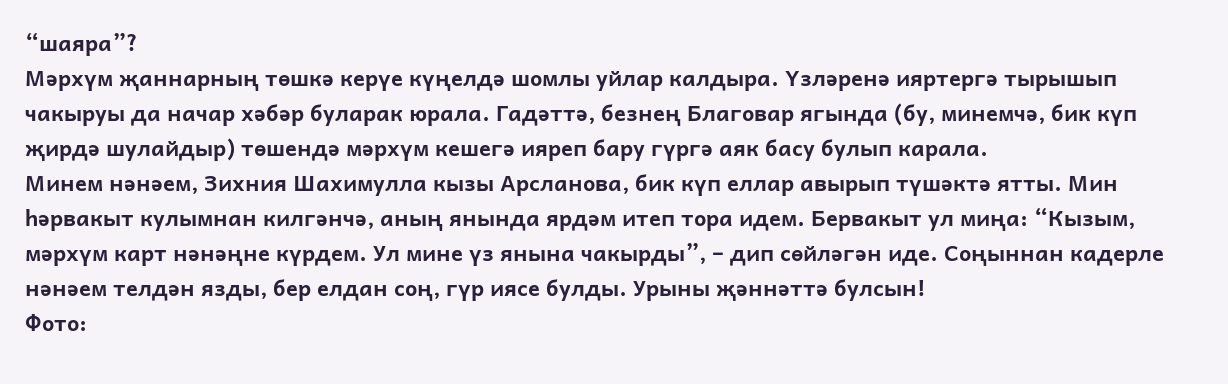“шаяра”?
Мәрхүм җаннарның төшкә керүе күңелдә шомлы уйлар калдыра. Үзләренә ияртергә тырышып чакыруы да начар хәбәр буларак юрала. Гадәттә, безнең Благовар ягында (бу, минемчә, бик күп җирдә шулайдыр) төшендә мәрхүм кешегә ияреп бару гүргә аяк басу булып карала.
Минем нәнәем, Зихния Шахимулла кызы Арсланова, бик күп еллар авырып түшәктә ятты. Мин һәрвакыт кулымнан килгәнчә, аның янында ярдәм итеп тора идем. Бервакыт ул миңа: “Кызым, мәрхүм карт нәнәңне күрдем. Ул мине үз янына чакырды”, – дип сөйләгән иде. Соңыннан кадерле нәнәем телдән язды, бер елдан соң, гүр иясе булды. Урыны җәннәттә булсын!
Фото: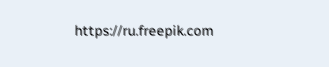https://ru.freepik.com